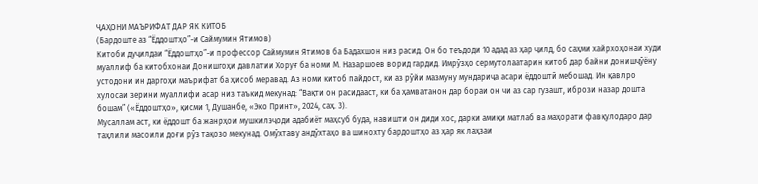ҶАҲОНИ МАЪРИФАТ ДАР ЯК КИТОБ
(Бардоште аз “Ёддоштҳо”-и Саймумин Ятимов)
Китоби дуҷилдаи “Ёддоштҳо”-и профессор Саймумин Ятимов ба Бадахшон низ расид. Он бо теъдоди 10 адад аз ҳар ҷилд, бо саҳми хайрхоҳонаи худи муаллиф ба китобхонаи Донишгоҳи давлатии Хоруғ ба номи М. Назаршоев ворид гардид. Имрӯзҳо сермутолаатарин китоб дар байни донишҷӯёну устодони ин даргоҳи маърифат ба ҳисоб меравад. Аз номи китоб пайдост, ки аз рӯйи мазмуну мундариҷа асари ёддоштӣ мебошад. Ин қавлро хулосаи зерини муаллифи асар низ таъкид мекунад: “Вақти он расидааст, ки ба ҳамватанон дар бораи он чи аз сар гузашт, ибрози назар дошта бошам” («Ёддоштҳо», қисми 1, Душанбе, «Эко Принт», 2024, саҳ. 3).
Мусаллам аст, ки ёддошт ба жанрҳои мушкилэҷоди адабиёт маҳсуб буда, навишти он диди хос, дарки амиқи матлаб ва маҳорати фавқулодаро дар таҳлили масоили доғи рӯз тақозо мекунад. Омӯхтаву андӯхтаҳо ва шинохту бардоштҳо аз ҳар як лаҳзаи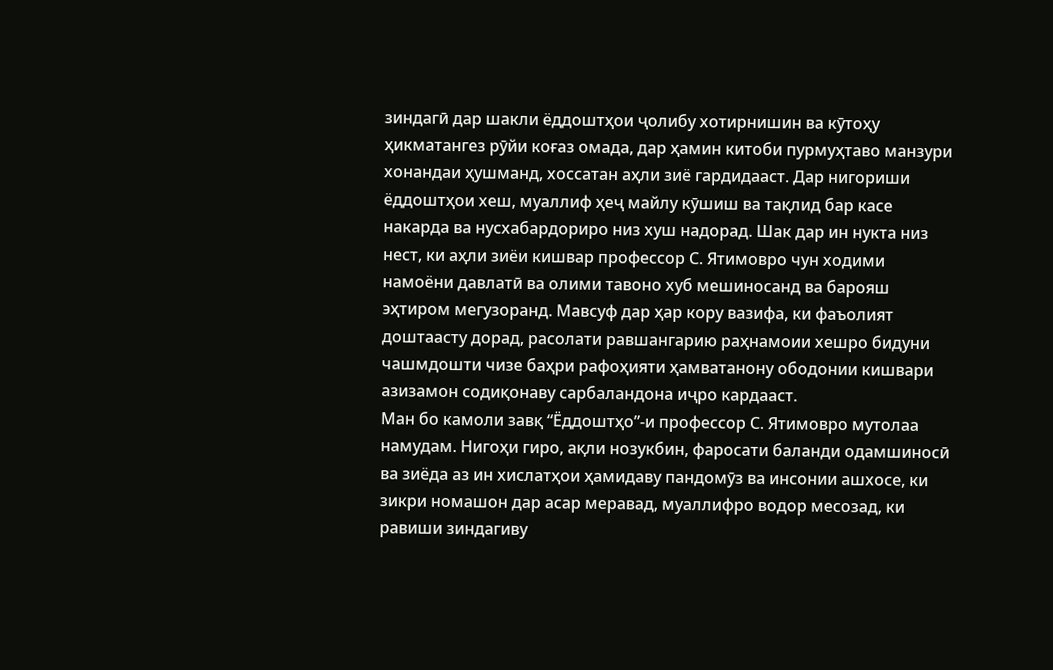зиндагӣ дар шакли ёддоштҳои ҷолибу хотирнишин ва кӯтоҳу ҳикматангез рӯйи коғаз омада, дар ҳамин китоби пурмуҳтаво манзури хонандаи ҳушманд, хоссатан аҳли зиё гардидааст. Дар нигориши ёддоштҳои хеш, муаллиф ҳеҷ майлу кӯшиш ва тақлид бар касе накарда ва нусхабардориро низ хуш надорад. Шак дар ин нукта низ нест, ки аҳли зиёи кишвар профессор С. Ятимовро чун ходими намоёни давлатӣ ва олими тавоно хуб мешиносанд ва барояш эҳтиром мегузоранд. Мавсуф дар ҳар кору вазифа, ки фаъолият доштаасту дорад, расолати равшангарию раҳнамоии хешро бидуни чашмдошти чизе баҳри рафоҳияти ҳамватанону ободонии кишвари азизамон содиқонаву сарбаландона иҷро кардааст.
Ман бо камоли завқ “Ёддоштҳо”-и профессор С. Ятимовро мутолаа намудам. Нигоҳи гиро, ақли нозукбин, фаросати баланди одамшиносӣ ва зиёда аз ин хислатҳои ҳамидаву пандомӯз ва инсонии ашхосе, ки зикри номашон дар асар меравад, муаллифро водор месозад, ки равиши зиндагиву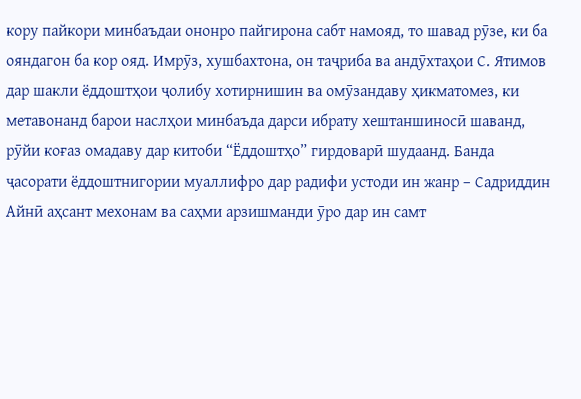кору пайкори минбаъдаи ононро пайгирона сабт намояд, то шавад рӯзе, ки ба ояндагон ба кор ояд. Имрӯз, хушбахтона, он таҷриба ва андӯхтаҳои С. Ятимов дар шакли ёддоштҳои ҷолибу хотирнишин ва омӯзандаву ҳикматомез, ки метавонанд барои наслҳои минбаъда дарси ибрату хештаншиносӣ шаванд, рӯйи коғаз омадаву дар китоби “Ёддоштҳо” гирдоварӣ шудаанд. Банда ҷасорати ёддоштнигории муаллифро дар радифи устоди ин жанр – Садриддин Айнӣ аҳсант мехонам ва саҳми арзишманди ӯро дар ин самт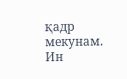қадр мекунам.
Ин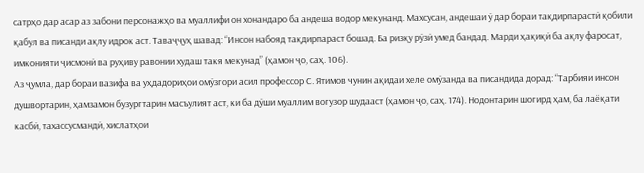сатрҳо дар асар аз забони персонажҳо ва муаллифи он хонандаро ба андеша водор мекунанд. Махсусан, андешаи ӯ дар бораи тақдирпарастӣ қобили қабул ва писанди ақлу идрок аст. Таваҷҷуҳ шавад: “Инсон набояд тақдирпараст бошад. Ба ризқу рӯзӣ умед бандад. Марди ҳақиқӣ ба ақлу фаросат, имконияти ҷисмонӣ ва руҳиву равонии худаш такя мекунад” (ҳамон ҷо, саҳ. 106).
Аз ҷумла, дар бораи вазифа ва уҳдадориҳои омӯзгори асил профессор С. Ятимов чунин ақидаи хеле омӯзанда ва писандида дорад: “Тарбияи инсон душвортарин, ҳамзамон бузургтарин масъулият аст, ки ба дӯши муаллим вогузор шудааст (ҳамон ҷо, саҳ. 174). Нодонтарин шогирд ҳам, ба лаёқати касбӣ, тахассусмандӣ, хислатҳои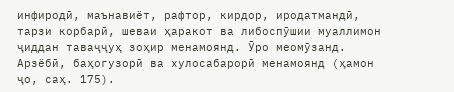инфиродӣ, маънавиёт, рафтор, кирдор, иродатмандӣ, тарзи корбарӣ, шеваи ҳаракот ва либоспӯшии муаллимон ҷиддан таваҷҷуҳ зоҳир менамоянд. Ӯро меомӯзанд. Арзёбӣ, баҳогузорӣ ва хулосабарорӣ менамоянд (ҳамон ҷо, саҳ. 175).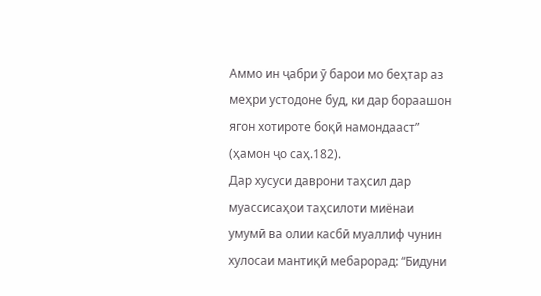Аммо ин ҷабри ӯ барои мо беҳтар аз меҳри устодоне буд, ки дар бораашон ягон хотироте боқӣ намондааст” (ҳамон ҷо саҳ.182).
Дар хусуси даврони таҳсил дар муассисаҳои таҳсилоти миёнаи умумӣ ва олии касбӣ муаллиф чунин хулосаи мантиқӣ мебарорад: “Бидуни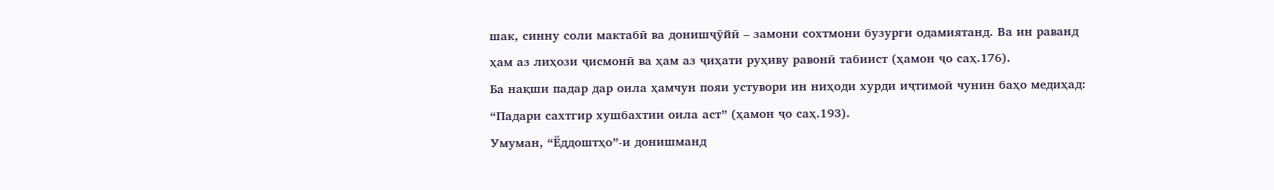шак, синну соли мактабӣ ва донишҷӯйӣ – замони сохтмони бузурги одамиятанд. Ва ин раванд ҳам аз лиҳози ҷисмонӣ ва ҳам аз ҷиҳати руҳиву равонӣ табиист (ҳамон ҷо саҳ.176).
Ба нақши падар дар оила ҳамчун пояи устувори ин ниҳоди хурди иҷтимоӣ чунин баҳо медиҳад: “Падари сахтгир хушбахтии оила аст” (ҳамон ҷо саҳ.193).
Умуман, “Ёддоштҳо”-и донишманд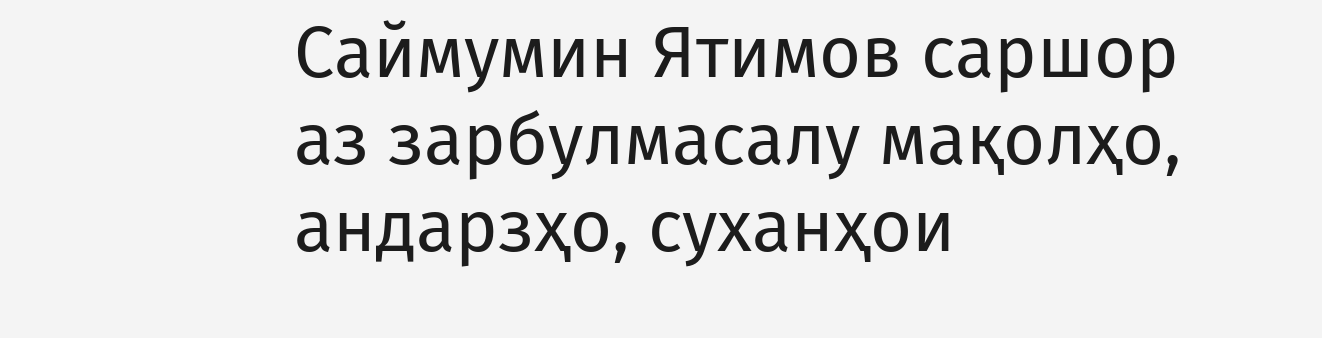Саймумин Ятимов саршор аз зарбулмасалу мақолҳо, андарзҳо, суханҳои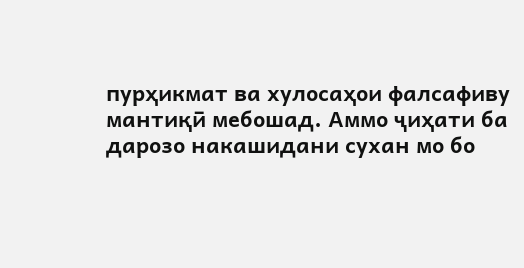пурҳикмат ва хулосаҳои фалсафиву мантиқӣ мебошад. Аммо ҷиҳати ба дарозо накашидани сухан мо бо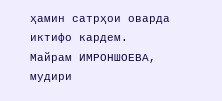ҳамин сатрҳои оварда иктифо кардем.
Майрам ИМРОНШОЕВА,
мудири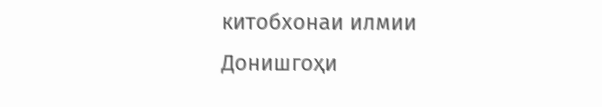китобхонаи илмии
Донишгоҳи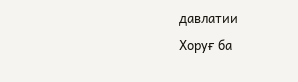давлатии
Хоруғ ба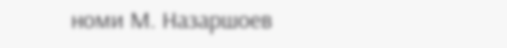номи М. Назаршоев